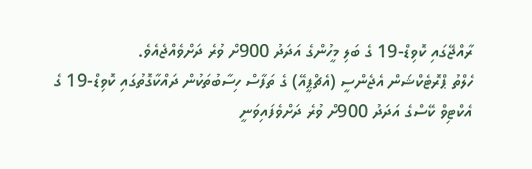ރާއްޖޭގައި ކޮވިޑް-19 ގެ ބަލި މީހުންގެ އަދަދު 900ށް ވުރެ ދަށްވެއްޖެއެވެ.
ހެލްތު ޕްރޮޓެކްޝަން އެޖެންސީ (އެޗްޕީއޭ) ގެ ތަފާސް ހިސާބުތަކުން ދައްކާގޮތުގައި ކޮވިޑް-19 ގެ އެކްޓިވް ކޭސްގެ އަދަދު 900ށް ވުރެ ދަށްވެފައިވަނީ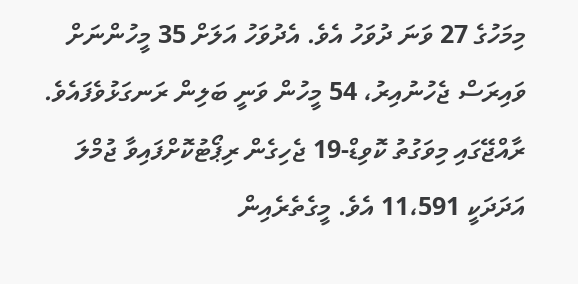މިމަހުގެ 27 ވަނަ ދުވަހު އެވެ. އެދުވަހު އަލަށް 35 މީހުންނަށް ވައިރަސް ޖެހުނުއިރު، 54 މީހުން ވަނީ ބަލިން ރަނގަޅުވެފައެވެ.
ރާއްޖޭގައި މިވަގުތު ކޮވިޑް-19 ޖެހިގެން ރިޕޯޓުކޮށްފައިވާ ޖުމްލަ އަދަދަކީ 11،591 އެވެ. މީގެތެރެއިން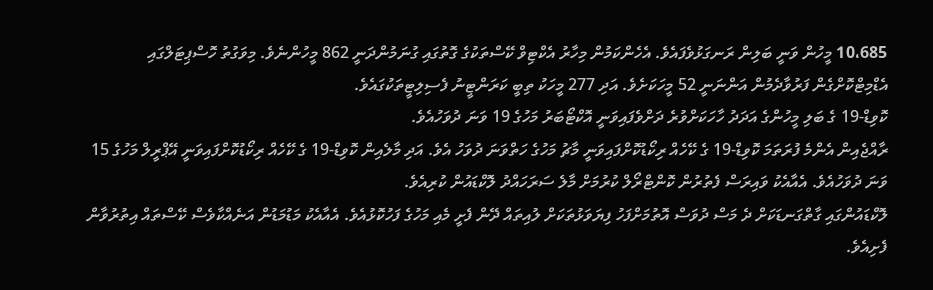10،685 މީހުން ވަނީ ބަލިން ރަނގަޅުވެފައެވެ. އެހެންކަމުން މިހާރު އެކްޓިވް ކޭސްތަކުގެ ގޮތުގައި ގުނަމުންދަނީ 862 މީހުންނެވެ. މިވަގުތު ހޮސްޕިޓަލްގައި އެޑްމިޓްކޮށްގެން ފަރުވާދެމުން އަންނަނީ 52 މީހަކަށެވެ. އަދި 277 މީހަކު ތިބީ ކަރަންޓީނު ފެސިލިޓީތަކުގައެވެ.
ކޮވިޑް-19 ގެ ބަލި މީހުންގެ އަދަދު ހާހަކަށްވުރެ ދަށްވެފައިވަނީ އޮކްޓޯބަރު މަހުގެ 19 ވަނަ ދުވަހުއެވެ.
ރާއްޖެއިން އެންމެ ފުރަތަމަ ކޮވިޑް-19 ގެ ކޭހެއް ރިކޯޑުކޮށްފައިވަނީ މާޗު މަހުގެ ހަތްވަނަ ދުވަހު އެވެ. އަދި މާލެއިން ކޮވިޑް-19 ގެ ކޭހެއް ރިކޯޑުކޮށްފައިވަނީ އޭޕްރީލް މަހުގެ 15 ވަނަ ދުވަހުއެވެ. އެއާއެކު ވައިރަސް ފެތުރުން ކޮންޓްރޯލް ކުރުމަށް މާލެ ސަރަހައްދު ލޮކްޑައުން ކުރިއެވެ.
ލޮކްޑައުންގައި ގާތްގަނޑަކަށް ދެ މަސް ދުވަސް އޮތުމަށްފަހު ފިޔަވަޅުތަކަށް ލުއިތައް ދޭން ފެށީ މެއި މަހުގެ ފަހުކޮޅުއެވެ. އެއާއެކު މަޑުމަޑުން އަނެއްކާވެސް ކޭސްތައް އިތުރުވާން ފެށިއެވެ.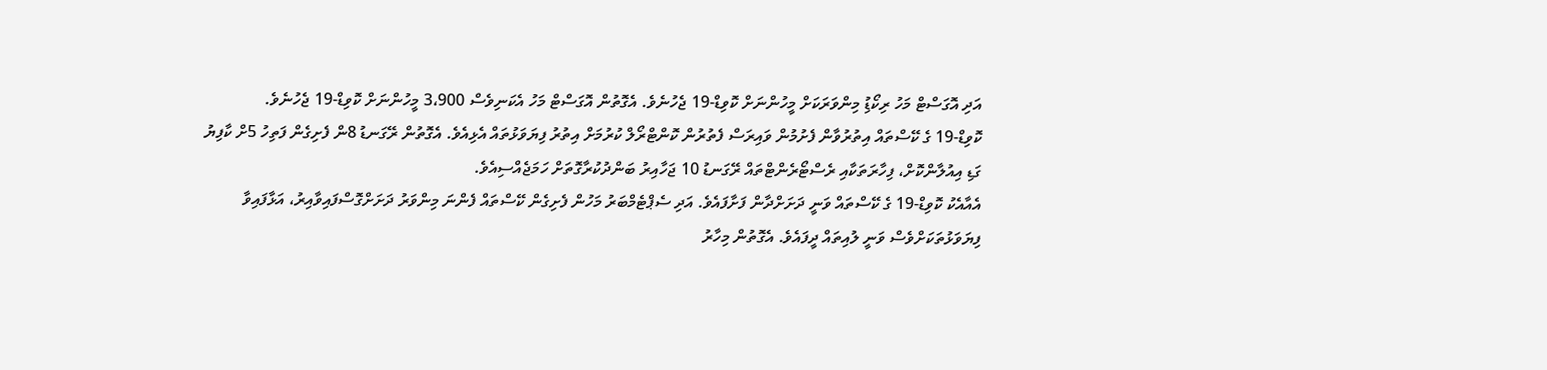އަދި އޮގަސްޓް މަހު ރިކޯޑިު މިންވަރަކަށް މީހުންނަށް ކޮވިޑް-19 ޖެހުނެވެ. އެގޮތުން އޮގަސްޓް މަހު އެކަނިވެސް 3،900 މީހުންނަށް ކޮވިޑް-19 ޖެހުނެވެ.
ކޮވިޑް-19 ގެ ކޭސްތައް އިތުރުވާން ފެށުމުން ވައިރަސް ފެތުރުން ކޮންޓްރޯލް ކުރުމަށް އިތުރު ފިޔަވަޅުތައް އެޅިއެވެ. އެގޮތުން ރޭގަނޑު 8ން ފެށިގެން ފަތިހު 5ށް ކާފިޔު ގަޑި އިއުލާންކޮށް، ފިހާރަތަކާއި ރެސްޓޯރެންޓްތައް ރޭގަނޑު 10 ޖަހާއިރު ބަންދުކުރާގޮތަށް ހަމަޖެއްސިއެވެ.
އެއާއެކު ކޮވިޑް-19 ގެ ކޭސްތައް ވަނީ ދަށަށްދާން ފަށާފައެވެ. އަދި ސެޕްޓެމްބަރު މަހުން ފެށިގެން ކޭސްތައް ފެންނަ މިންވަރު ދަށަށްގޮސްފައިވާއިރު، އަޅާފައިވާ ފިޔަވަޅުތަކަށްވެސް ވަނީ ލުއިތައް ދީފައެވެ. އެގޮތުން މިހާރު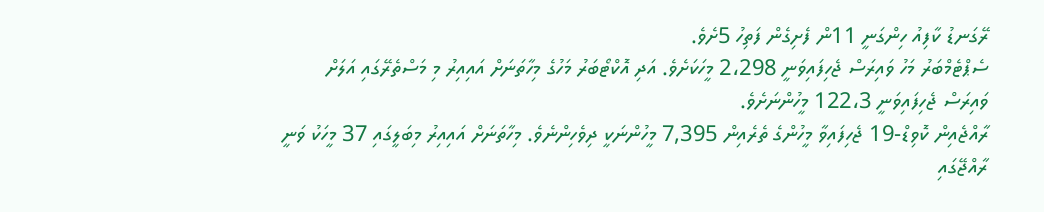ރޭގަނޑު ކާފިއު ހިންގަނީ 11ން ފެށިގެން ފަތިހު 5ށެވެ.
ސެޕްޓެމްބަރު މަހު ވައިރަސް ޖެހިފައިވަނީ 2،298 މީހަކަށެވެ. އަދި އޮކްޓޯބަރު މަހުގެ މިހާތަނަށް އައިއިރު މި މަސްތެރޭގައި އަލަށް ވައިރަސް ޖެހިފައިވަނީ 122،3 މީހުންނަށެވެ.
ރާއްޖެއިން ކޮވިޑް-19 ޖެހިފައިވާ މީހުންގެ ތެރެއިން 7,395 މީހުންނަކީ ދިވެހިންނެވެ. މިހާތަނަށް އައިއިރު މިބަލީގައި 37 މީހަކު ވަނީ ރާއްޖޭގައި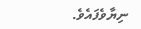ނިޔާވެފައެވެ.